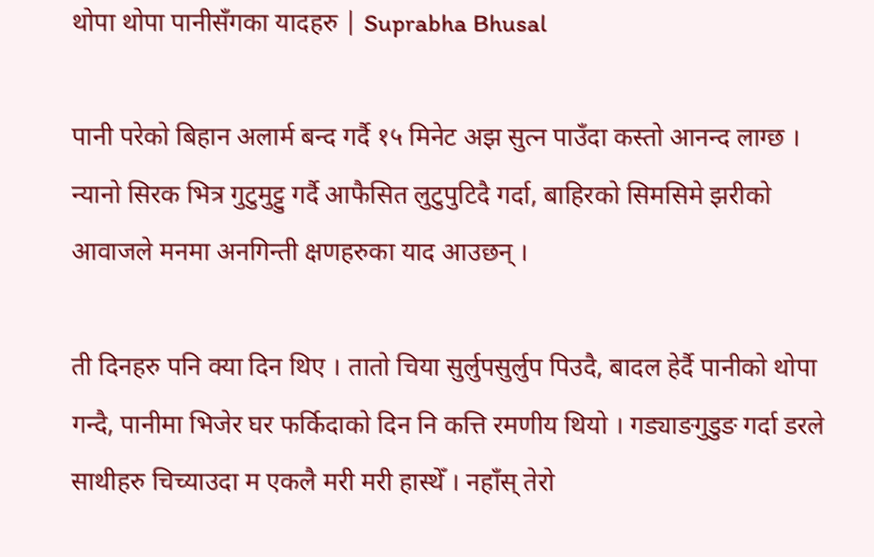थोपा थोपा पानीसँगका यादहरु | Suprabha Bhusal

पानी परेको बिहान अलार्म बन्द गर्दै १५ मिनेट अझ सुत्न पाउँदा कस्तो आनन्द लाग्छ । न्यानो सिरक भित्र गुटुमुट्टु गर्दै आफैसित लुटुपुटिदै गर्दा, बाहिरको सिमसिमे झरीको आवाजले मनमा अनगिन्ती क्षणहरुका याद आउछन् ।

ती दिनहरु पनि क्या दिन थिए । तातो चिया सुर्लुपसुर्लुप पिउदै, बादल हेर्दै पानीको थोपा गन्दै, पानीमा भिजेर घर फर्किदाको दिन नि कत्ति रमणीय थियो । गड्याङगुडुङ गर्दा डरले साथीहरु चिच्याउदा म एकलै मरी मरी हास्थेँ । नहाँस् तेरो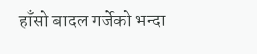हाँसो बादल गर्जेको भन्दा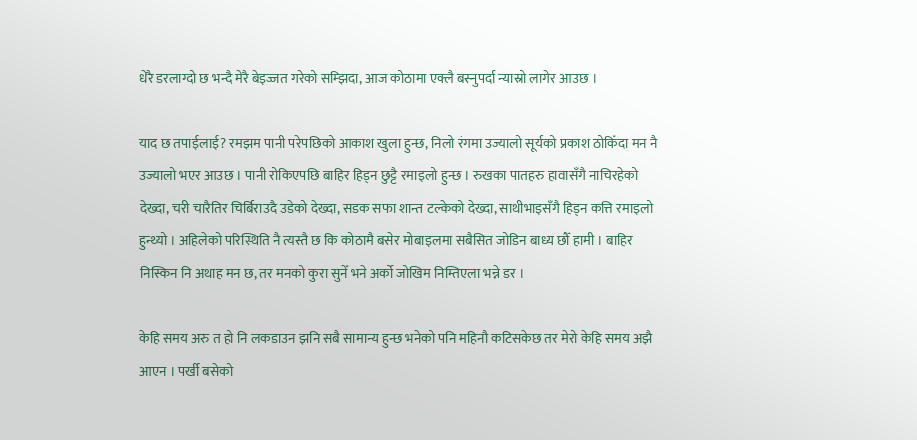धेरै डरलाग्दो छ भन्दै मेरै बेइज्जत गरेको सम्झिदा, आज कोठामा एक्लै बस्नुपर्दा न्यास्रो लागेर आउछ ।

याद छ तपाईलाई? रमझम पानी परेपछिको आकाश खुला हुन्छ, निलो रंगमा उज्यालो सूर्यको प्रकाश ठोकिँदा मन नै उज्यालो भएर आउछ । पानी रोकिएपछि बाहिर हिड्न छुट्टै रमाइलो हुन्छ । रुखका पातहरु हावासँगै नाचिरहेको देख्दा, चरी चारैतिर चिर्बिराउदै उडेको देख्दा, सडक सफा शान्त टल्केको देख्दा, साथीभाइसँगै हिड्न कत्ति रमाइलो हुन्थ्यो । अहिलेको परिस्थिति नै त्यस्तै छ कि कोठामै बसेर मोबाइलमा सबैसित जोडिन बाध्य छौँ हामी । बाहिर निस्किन नि अथाह मन छ, तर मनको कुरा सुनेँ भने अर्को जोखिम निम्तिएला भन्ने डर ।

केहि समय अरु त हो नि लकडाउन झनि सबै सामान्य हुन्छ भनेको पनि महिनौ कटिसकेछ तर मेरो केहि समय अझै आएन । पर्खी बसेको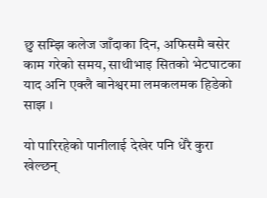छु सम्झि कलेज जाँदाका दिन, अफिसमै बसेर काम गरेको समय, साथीभाइ सितको भेटघाटका याद अनि एक्लै बानेश्वरमा लमकलमक हिडेको साझ ।

यो पारिरहेको पानीलाई देखेर पनि धेरै कुरा खेल्छन्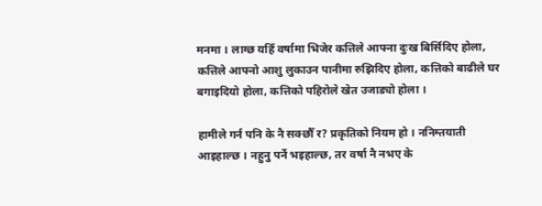मनमा । लाग्छ यहिँ वर्षामा भिजेर कत्तिले आफ्ना दुःख बिर्सिदिए होला, कत्तिले आफ्नो आशु लुकाउन पानीमा रुझिदिए होला, कत्तिको बाढीले घर बगाइदियो होला, कत्तिको पहिरोले खेत उजाड्यो होला ।

हामीले गर्न पनि के नै सक्छौँ र? प्रकृतिको नियम हो । ननिम्तयाती आइहाल्छ । नहुनु पर्ने भइहाल्छ, तर वर्षा नै नभए के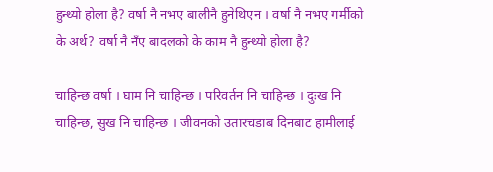हुन्थ्यो होला है? वर्षा नै नभए बालीनै हुनेथिएन । वर्षा नै नभए गर्मीको के अर्थ? वर्षा नै नँए बादलको के काम नै हुन्थ्यो होला है?

चाहिन्छ वर्षा । घाम नि चाहिन्छ । परिवर्तन नि चाहिन्छ । दुःख नि चाहिन्छ, सुख नि चाहिन्छ । जीवनको उतारचडाब दिनबाट हामीलाई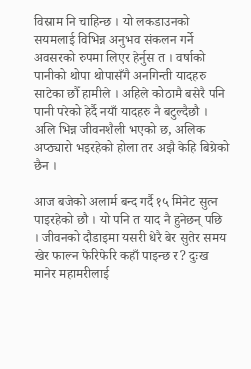विस्राम नि चाहिन्छ । यो लकडाउनको सयमलाई विभिन्न अनुभव संकलन गर्ने अवसरको रुपमा लिएर हेर्नुस त । वर्षाको पानीको थोपा थोपासँगै अनगिन्ती यादहरु साटेका छौँ हामीले । अहिले कोठामै बसेरै पनि पानी परेको हेर्दै नयाँ यादहरु नै बटुल्दैछौ । अलि भिन्न जीवनशैली भएको छ, अलिक अप्ठ्यारो भइरहेको होला तर अझै केहि बिग्रेको छैन ।

आज बजेको अलार्म बन्द गर्दै १५ मिनेट सुत्न पाइरहेको छौ । यो पनि त याद नै हुनेछन् पछि । जीवनको दौडाइमा यसरी धेरै बेर सुतेर समय खेर फाल्न फेरिफेरि कहाँ पाइन्छ र? दुःख मानेर महामरीलाई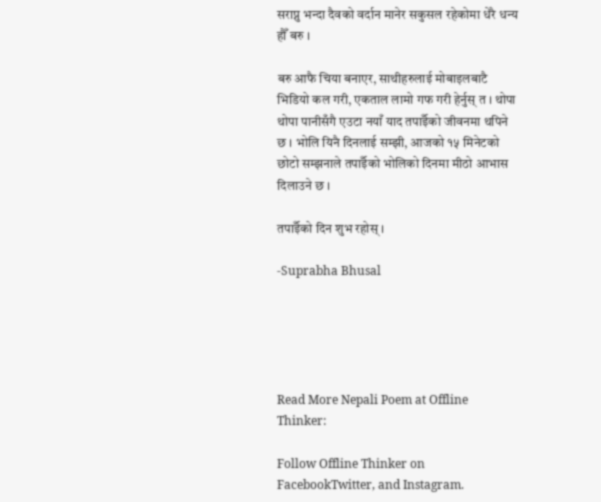सराप्नु भन्दा दैवको वर्दान मानेर सकुसल रहेकोमा धेरै धन्य हौँ बरु ।

बरु आफै चिया बनाएर, साथीहरुलाई मोबाइलबाटै भिडियो कल गरी, एकताल लामो गफ गरी हेर्नुस् त । थोपा थोपा पानीसँगै एउटा नयाँ याद तपाईँको जीवनमा थपिने छ । भोलि यिनै दिनलाई सम्झी, आजको १५ मिनेटको छोटो सम्झनाले तपाईँको भोलिको दिनमा मीठो आभास दिलाउने छ ।

तपाईँको दिन शुभ रहोस् ।

-Suprabha Bhusal





Read More Nepali Poem at Offline Thinker:

Follow Offline Thinker on FacebookTwitter, and Instagram.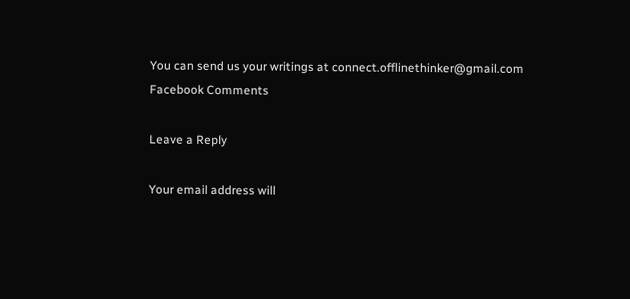You can send us your writings at connect.offlinethinker@gmail.com
Facebook Comments

Leave a Reply

Your email address will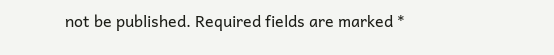not be published. Required fields are marked *